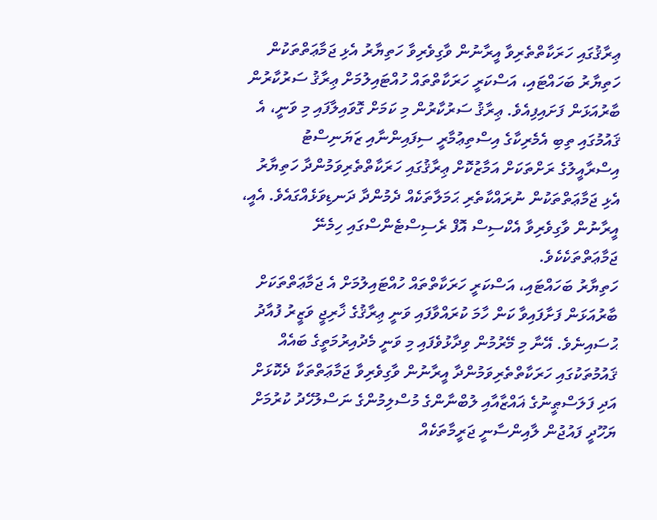ޢިރާޤުގައި ހަރަކާތްތެރިވާ އީރާނުން ވާގިވެރިވާ ހަތިޔާރު އެޅި ޖަމާޢަތްތަކުން ހަތިޔާރު ބަހައްޓައި، އަސްކަރީ ހަރަކާތްތައް ހުއްޓައިލުމަށް ޢިރާޤު ސަރުކާރުން ބާރުއަޅަން ފަށައިފިއެވެ. ޢިރާޤު ސަރުކާރުން މި ކަމަށް ގޮވައިލާފައި މި ވަނީ، އެ ޤައުމުގައި ތިބި އެމެރިކާގެ އިސްތިޢުމާރީ ސިފައިންނާއި ޒަޔަނިސްޓު އިސްރާއީލުގެ ރަށްތަކަށް އަމާޒުކޮށް ޢިރާޤުގައި ހަރަކާތްތެރިވަމުންދާ ހަތިޔާރު އެޅި ޖަމާޢަތްތަކުން ނުރައްކާތެރި ޙަމަލާތަކެއް ދެމުންދާ ދަނޑިވަޅެއްގައެވެ. އެއީ، އީރާނުން ވާގިވެރިވާ އެކްސިސް އޮފް ރެސިސްޓެންސްގައި ހިމެނޭ ޖަމާޢަތްތަކެކެވެ.
ހަތިޔާރު ބަހައްޓައި، އަސްކަރީ ހަރަކާތްތައް ހުއްޓައިލުމަށް އެ ޖަމާޢަތްތަކަށް ބާރުއަޅަން ފަށާފައިވާ ކަން ހާމަ ކުރައްވާފައި ވަނީ ޢިރާޤުގެ ޚާރިޖީ ވަޒީރު ފުއާދު ޙުސައިނެވެ. އޭނާ މި މޭރުމުން ވިދާޅުވެފައި މި ވަނީ މެދުއިރުމަތީގެ ބައެއް ޤައުމުތަކުގައި ހަރަކާތްތެރިވަމުންދާ އީރާނުން ވާގިވެރިވާ ޖަމާޢަތްތަކާ ދެކޮޅަށް އަދި ފަލަސްޠީނުގެ ޣައްޒާއާއި ލުބްނާންގެ މުސްލިމުންގެ ނަސްލުހޭދު ކުރުމަށް ޔަހޫދީ ފައުޖުން ލާއިންސާނީ ޖަރީމާތަކެއް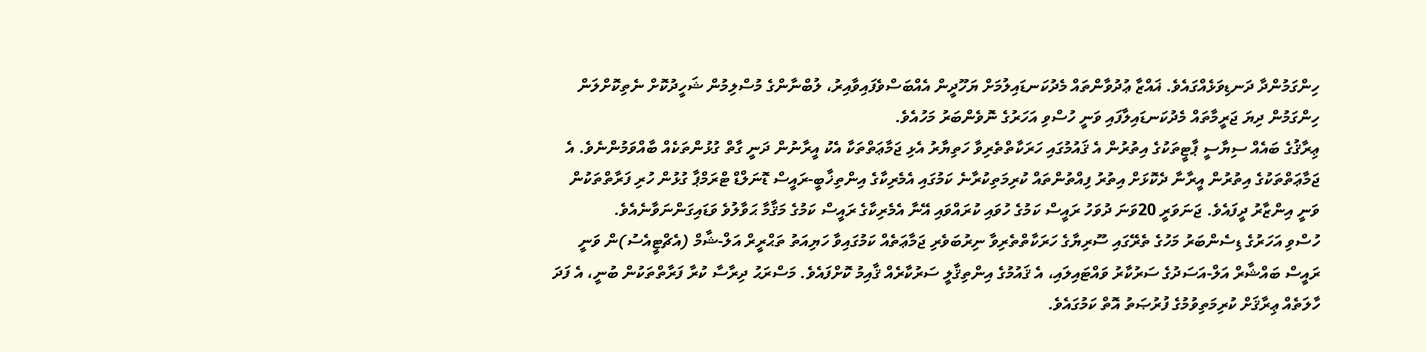ހިންގަމުންދާ ދަނޑިވަޅެއްގައެވެ. ޣައްޒާ ޢުދުވާންތައް މެދުކަނޑައިލުމަށް ޔަހޫދީން އެއްބަސްވެފައިވާއިރު، ލުބްނާންގެ މުސްލިމުން ޝަހީދުކޮށް ނެތިކޮށްލަން ހިންގަމުން ދިޔަ ޖަރީމާތައް މެދުކަނޑައިލާފައި ވަނީ ހުސްވި އަހަރުގެ ނޮވެންބަރު މަހުއެވެ.
ޢިރާޤުގެ ބައެއް ސިޔާސީ ޕާޓީތަކުގެ އިތުރުން އެ ޤައުމުގައި ހަރަކާތްތެރިވާ ހަތިޔާރު އެޅި ޖަމާޢަތްތަކާ އެކު އީރާނުން ދަނީ ގާތް ގުޅުންތަކެއް ބާއްވަމުންނެވެ. އެ ޖަމާޢަތްތަކުގެ އިތުރުން އީރާނާ ދެކޮޅަށް އިތުރު ފިއްތުންތައް ކުރިމަތިކުރާނެ ކަމުގައި އެމެރިކާގެ އިންތިޚާބީ-ރައީސް ޑޮނަލްޑް ޓްރަމްޕާ ގުޅުން ހުރި ފަރާތްތަކުން ވަނީ އިންޒާރު ދީފައެވެ. ޖަނަވަރީ 20ވަނަ ދުވަހު ރައީސް ކަމުގެ ހުވައި ކުރައްވައި އޭނާ އެމެރިކާގެ ރައީސް ކަމުގެ މަޤާމާ ޙަވާލުވެ ވަޑައިގަންނަވާނެއެވެ.
ހުސްވި އަހަރުގެ ޑިސެންބަރު މަހުގެ ތެރޭގައި ސޫރިޔާގެ ހަރަކާތްތެރިވާ ނިރުބަވެރި ޖަމާޢަތެއް ކަމުގައިވާ ހަޔިއަތު ތަޙްރީރް އަލް-ޝާމް (އެޗްޓީއެސު)ން ވަނީ ރައީސް ބައްޝާރް އަލް-އަސަދުގެ ސަރުކާރު ވައްޓައިލައި، އެ ޤައުމުގެ އިންތިޤާލީ ސަރުކާރެއް ޤާއިމު ކޮށްފައެވެ. މަސްރަޙު ދިރާސާ ކުރާ ފަރާތްތަކުން ބުނީ، އެ ފަދަ ހާލަތެއް ޢިރާޤަށް ކުރިމަތިވުމުގެ ފުރުޞަތު އޮތް ކަމުގައެވެ.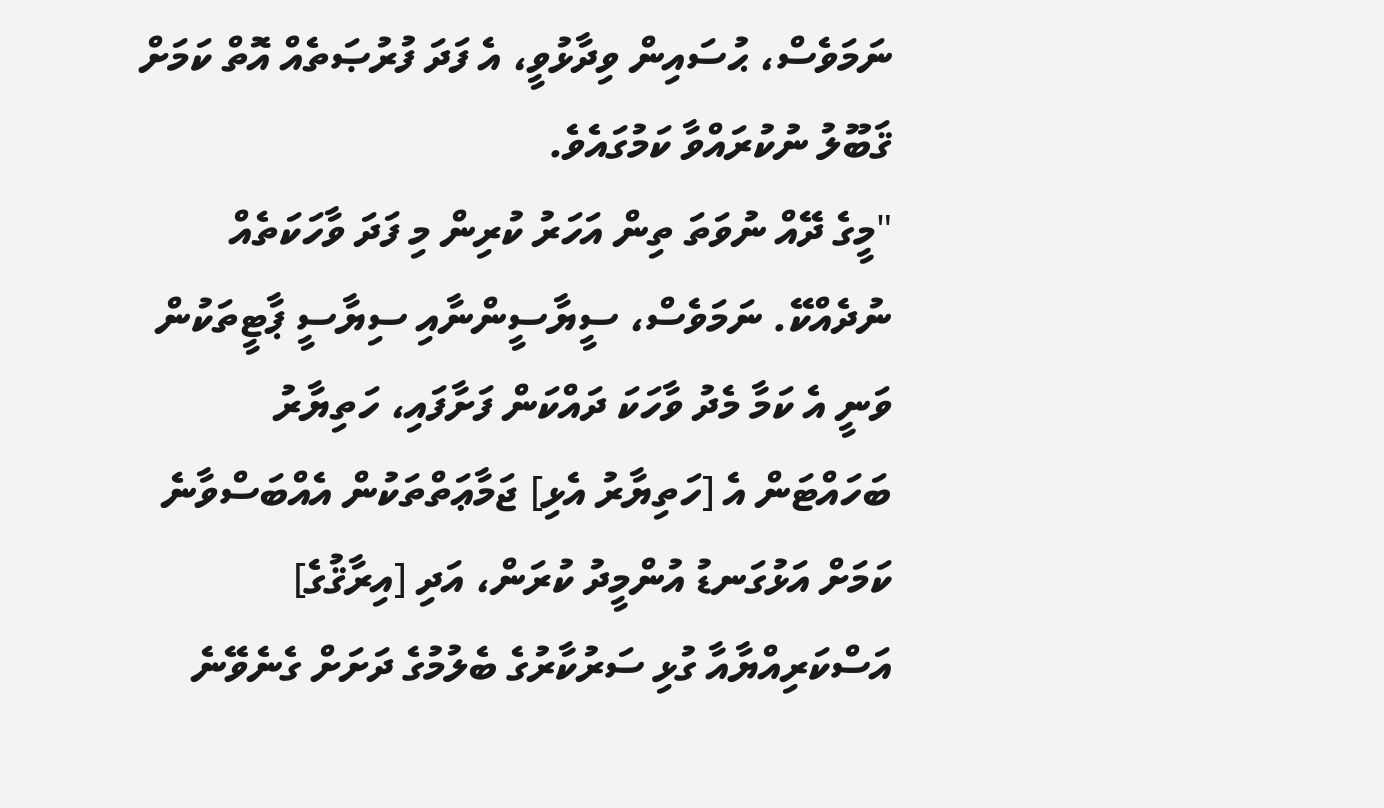ނަމަވެސް، ޙުސައިން ވިދާޅުވީ، އެ ފަދަ ފުރުޞަތެއް އޮތް ކަމަށް ޤަބޫލު ނުކުރައްވާ ކަމުގައެވެ.
"މީގެ ދޭއް ނުވަތަ ތިން އަހަރު ކުރިން މި ފަދަ ވާހަކަތެއް ނުދެއްކޭ. ނަމަވެސް، ސީޔާސީންނާއި ސިޔާސީ ޕާޓީތަކުން ވަނީ އެ ކަމާ މެދު ވާހަކަ ދައްކަން ފަށާފައި، ހަތިޔާރު ބަހައްޓަން އެ [ހަތިޔާރު އެޅި] ޖަމާޢަތްތަކުން އެއްބަސްވާނެ ކަމަށް އަޅުގަނޑު އުންމީދު ކުރަން، އަދި [އިރާޤުގެ] އަސްކަރިއްޔާއާ ގުޅި ސަރުކާރުގެ ބެލުމުގެ ދަށަށް ގެނެވޭނެ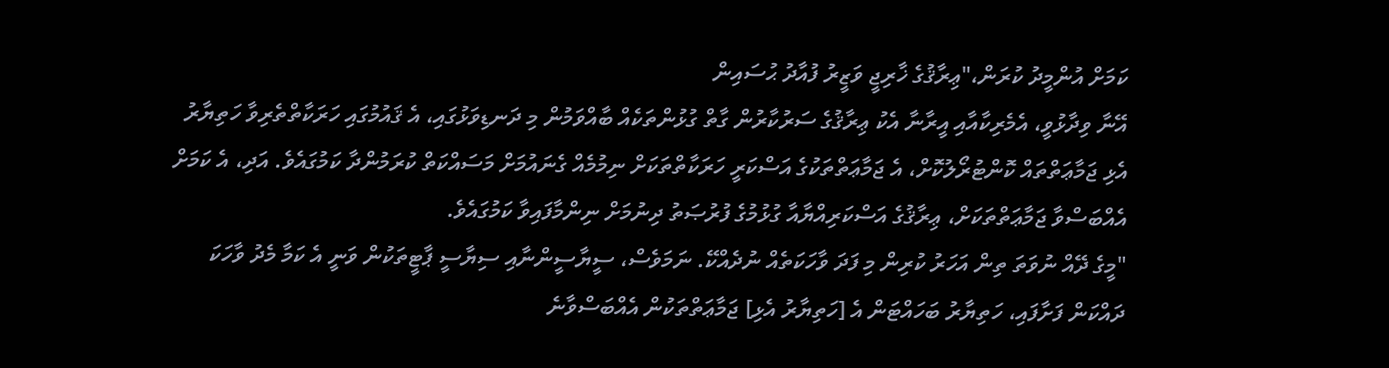ކަމަށް އުންމީދު ކުރަން،"ޢިރާޤުގެ ޚާރިޖީ ވަޒީރު ފުއާދު ޙުސައިން
އޭނާ ވިދާޅުވީ، އެމެރިކާއާއި އީރާނާ އެކު ޢިރާޤުގެ ސަރުކާރުން ގާތް ގުޅުންތަކެއް ބާއްވަމުން މި ދަނޑިވަޅުގައި، އެ ޤައުމުގައި ހަރަކާތްތެރިވާ ހަތިޔާރު އެޅި ޖަމާޢަތްތައް ކޮންޓުރޯލުކޮށް، އެ ޖަމާޢަތްތަކުގެ އަސްކަރީ ހަރަކާތްތަކަށް ނިމުމެއް ގެނައުމަށް މަސައްކަތް ކުރަމުންދާ ކަމުގައެވެ. އަދި، އެ ކަމަށް އެއްބަސްވާ ޖަމާޢަތްތަކަށް، ޢިރާޤުގެ އަސްކަރިއްޔާއާ ގުޅުމުގެ ފުރުޞަތު ދިނުމަށް ނިންމާފައިވާ ކަމުގައެވެ.
"މީގެ ދޭއް ނުވަތަ ތިން އަހަރު ކުރިން މި ފަދަ ވާހަކަތެއް ނުދެއްކޭ. ނަމަވެސް، ސީޔާސީންނާއި ސިޔާސީ ޕާޓީތަކުން ވަނީ އެ ކަމާ މެދު ވާހަކަ ދައްކަން ފަށާފައި، ހަތިޔާރު ބަހައްޓަން އެ [ހަތިޔާރު އެޅި] ޖަމާޢަތްތަކުން އެއްބަސްވާނެ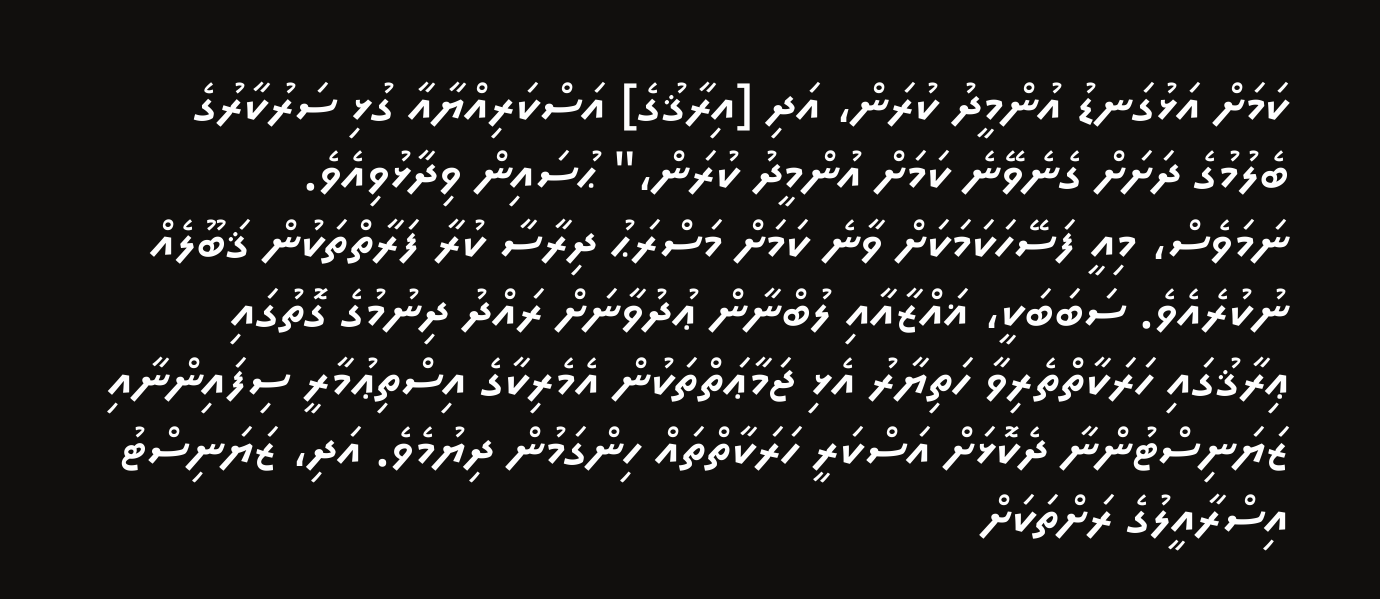ކަމަށް އަޅުގަނޑު އުންމީދު ކުރަން، އަދި [އިރާޤުގެ] އަސްކަރިއްޔާއާ ގުޅި ސަރުކާރުގެ ބެލުމުގެ ދަށަށް ގެނެވޭނެ ކަމަށް އުންމީދު ކުރަން،" ޙުސައިން ވިދާޅުވިއެވެ.
ނަމަވެސް، މިއީ ފަސޭހަކަމަކަށް ވާނެ ކަމަށް މަސްރަޙު ދިރާސާ ކުރާ ފަރާތްތަކުން ޤަބޫލެއް ނުކުރެއެވެ. ސަބަބަކީ، ޣައްޒާއާއި ލުބްނާން ޢުދުވާނަށް ރައްދު ދިނުމުގެ ގޮތުގައި ޢިރާޤުގައި ހަރަކާތްތެރިވާ ހަތިޔާރު އެޅި ޖަމާޢަތްތަކުން އެމެރިކާގެ އިސްތިޢުމާރީ ސިފައިންނާއި ޒަޔަނިސްޓުންނާ ދެކޮޅަށް އަސްކަރީ ހަރަކާތްތައް ހިންގަމުން ދިޔުމެވެ. އަދި، ޒަޔަނިސްޓު އިސްރާއީލުގެ ރަށްތަކަށް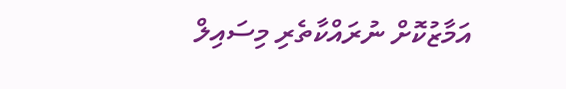އަމާޒުކޮށް ނުރައްކާތެރި މިސައިލް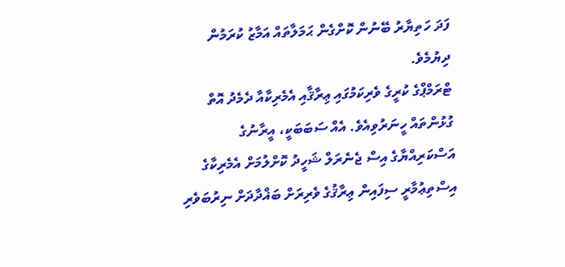ފަދަ ހަތިޔާރު ބޭނުން ކޮށްގެން ޙަމަލާތައް އަމާޒު ކުރަމުން ދިޔުމެވެ.
ޓްރަމްޕްގެ ކުރީގެ ވެރިކަމުގައި ޢިރާޤާއި އެމެރިކާއާ ދެމެދު އޮތް ގުޅުންތައް ހީނަރުވިއެވެ. އެއް ސަބަބަކީ، އީރާނުގެ އަސްކަރިއްޔާގެ އިސް ޖެނެރަލް ޝަހީދު ކޮށްލުމަށް އެމެރިކާގެ އިސްތިޢުމާރީ ސިފައިން ޢިރާޤުގެ ވެރިރަށް ބަޣްދާދަށް ނިރުބަވެރި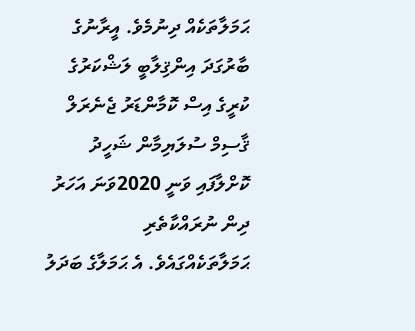ޙަމަލާތަކެއް ދިނުމެވެ. އީރާނުގެ ބާރުގަދަ އިންޤިލާބީ ލަޝްކަރުގެ ކުރީގެ އިސް ކޮމާންޑަރު ޖެނެރަލް ޤާސިމް ސުލަޔިމާން ޝަހީދު ކޮށްލާފައި ވަނީ 2020ވަނަ އަހަރު ދިން ނުރައްކާތެރި ޙަމަލާތަކެއްގައެވެ. އެ ޙަމަލާގެ ބަދަލު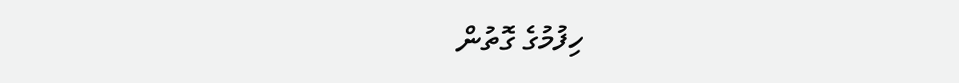ހިފުމުގެ ގޮތުން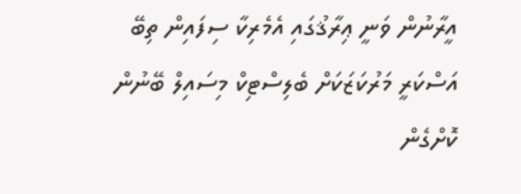އީރާނުން ވަނީ ޢިރާޤުގައި އެމެރިކާ ސިފައިން ތިބޭ އަސްކަރީ މަރުކަޒަކަށް ބެލިސްޓިކް މިސައިލް ބޭނުން ކޮށްގެން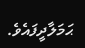ޙަމަލާދީފައެވެ.